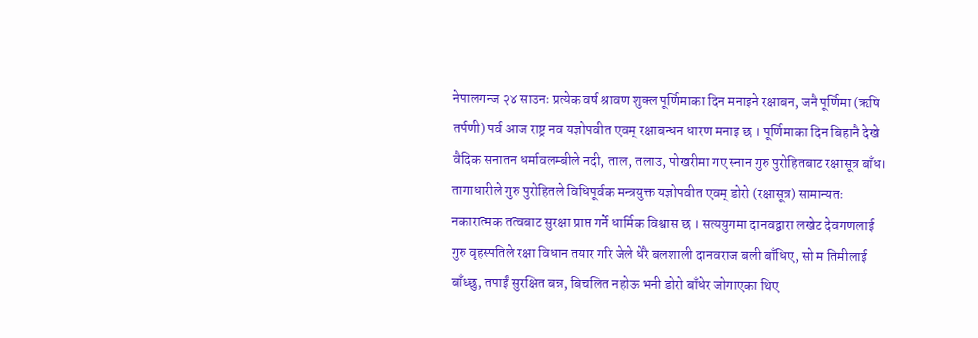नेपालगन्ज २४ साउनः प्रत्येक वर्ष श्रावण शुक्ल पूर्णिमाका दिन मनाइने रक्षाबन, जनै पूर्णिमा (ऋषि तर्पणी) पर्व आज राष्ट्र नव यज्ञोपवीत एवम् रक्षाबन्धन धारण मनाइ छ । पूर्णिमाका दिन बिहानै देखे वैदिक सनातन धर्मावलम्बीले नदी, ताल, तलाउ, पोखरीमा गए स्नान गुरु पुरोहितबाट रक्षासूत्र बाँध। तागाधारीले गुरु पुरोहितले विधिपूर्वक मन्त्रयुक्त यज्ञोपवीत एवम् डोरो (रक्षासूत्र) सामान्यतः नकारात्मक तत्वबाट सुरक्षा प्राप्त गर्ने धार्मिक विश्वास छ । सत्ययुगमा दानवद्वारा लखेट देवगणलाई गुरु वृहस्पतिले रक्षा विधान तयार गरि जेले धेरै बलशाली दानवराज बली बाँधिए, सो म तिमीलाई बाँध्छु, तपाईं सुरक्षित बन्न, बिचलित नहोऊ भनी डोरो बाँधेर जोगाएका थिए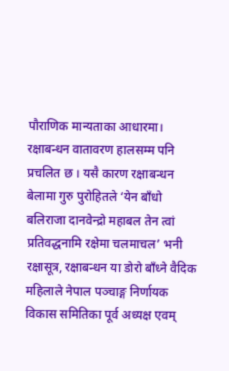पौराणिक मान्यताका आधारमा। रक्षाबन्धन वातावरण हालसम्म पनि प्रचलित छ । यसै कारण रक्षाबन्धन बेलामा गुरु पुरोहितले ‘येन बाँधो बलिराजा दानवेन्द्रो महाबल तेन त्वां प्रतिवद्धनामि रक्षेमा चलमाचल’ भनी रक्षासूत्र, रक्षाबन्धन या डोरो बाँध्ने वैदिक महिलाले नेपाल पञ्चाङ्ग निर्णायक विकास समितिका पूर्व अध्यक्ष एवम्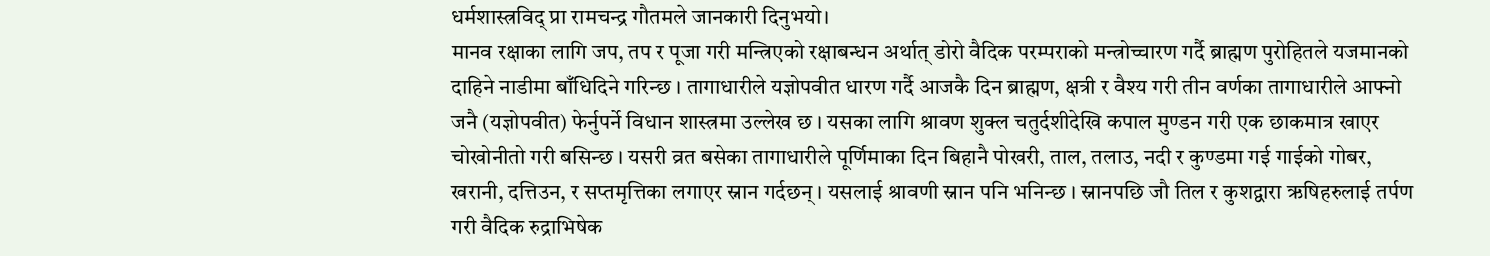धर्मशास्त्रविद् प्रा रामचन्द्र गौतमले जानकारी दिनुभयो।
मानव रक्षाका लागि जप, तप र पूजा गरी मन्त्रिएको रक्षाबन्धन अर्थात् डोरो वैदिक परम्पराको मन्त्रोच्चारण गर्दै ब्राह्मण पुरोहितले यजमानको दाहिने नाडीमा बाँधिदिने गरिन्छ । तागाधारीले यज्ञोपवीत धारण गर्दै आजकै दिन ब्राह्मण, क्षत्री र वैश्य गरी तीन वर्णका तागाधारीले आफ्नो जनै (यज्ञोपवीत) फेर्नुपर्ने विधान शास्त्रमा उल्लेख छ । यसका लागि श्रावण शुक्ल चतुर्दशीदेखि कपाल मुण्डन गरी एक छाकमात्र खाएर चोखोनीतो गरी बसिन्छ । यसरी व्रत बसेका तागाधारीले पूर्णिमाका दिन बिहानै पोखरी, ताल, तलाउ, नदी र कुण्डमा गई गाईको गोबर, खरानी, दत्तिउन, र सप्तमृत्तिका लगाएर स्नान गर्दछन् । यसलाई श्रावणी स्नान पनि भनिन्छ । स्नानपछि जौ तिल र कुशद्वारा ऋषिहरुलाई तर्पण गरी वैदिक रुद्राभिषेक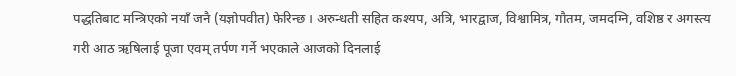पद्धतिबाट मन्त्रिएको नयाँ जनै (यज्ञोपवीत) फेरिन्छ । अरुन्धती सहित कश्यप, अत्रि, भारद्वाज, विश्वामित्र, गौतम, जमदग्नि, वशिष्ठ र अगस्त्य गरी आठ ऋषिलाई पूजा एवम् तर्पण गर्ने भएकाले आजको दिनलाई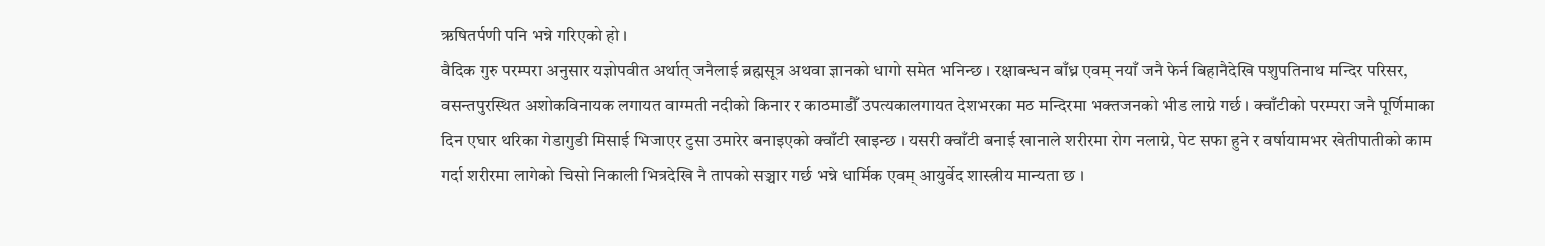ऋषितर्पणी पनि भन्ने गरिएको हो ।
वैदिक गुरु परम्परा अनुसार यज्ञोपवीत अर्थात् जनैलाई ब्रह्मसूत्र अथवा ज्ञानको धागो समेत भनिन्छ । रक्षाबन्धन बाँध्न एवम् नयाँ जनै फेर्न बिहानैदेखि पशुपतिनाथ मन्दिर परिसर, वसन्तपुरस्थित अशोकविनायक लगायत वाग्मती नदीको किनार र काठमाडौँ उपत्यकालगायत देशभरका मठ मन्दिरमा भक्तजनको भीड लाग्ने गर्छ । क्वाँटीको परम्परा जनै पूर्णिमाका दिन एघार थरिका गेडागुडी मिसाई भिजाएर टुसा उमारेर बनाइएको क्वाँटी खाइन्छ । यसरी क्वाँटी बनाई खानाले शरीरमा रोग नलाग्ने, पेट सफा हुने र वर्षायामभर खेतीपातीको काम गर्दा शरीरमा लागेको चिसो निकाली भित्रदेखि नै तापको सञ्चार गर्छ भन्ने धार्मिक एवम् आयुर्वेद शास्त्रीय मान्यता छ ।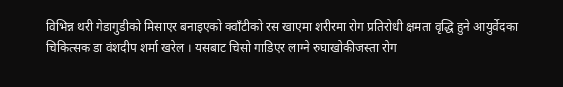विभिन्न थरी गेडागुडीको मिसाएर बनाइएको क्वाँटीको रस खाएमा शरीरमा रोग प्रतिरोधी क्षमता वृद्धि हुने आयुर्वेदका चिकित्सक डा वंशदीप शर्मा खरेल । यसबाट चिसो गाडिएर लाग्ने रुघाखोकीजस्ता रोग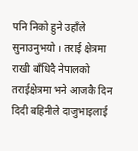पनि निको हुने उहाँले सुनाउनुभयो । तराई क्षेत्रमा राखी बाँधिदै नेपालको तराईक्षेत्रमा भने आजकै दिन दिदी बहिनीले दाजुभाइलाई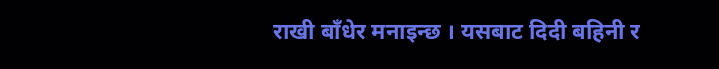राखी बाँधेर मनाइन्छ । यसबाट दिदी बहिनी र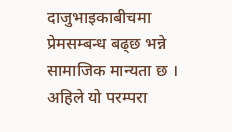दाजुभाइकाबीचमा प्रेमसम्बन्ध बढ्छ भन्ने सामाजिक मान्यता छ । अहिले यो परम्परा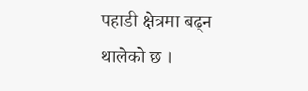पहाडी क्षेत्रमा बढ्न थालेको छ ।